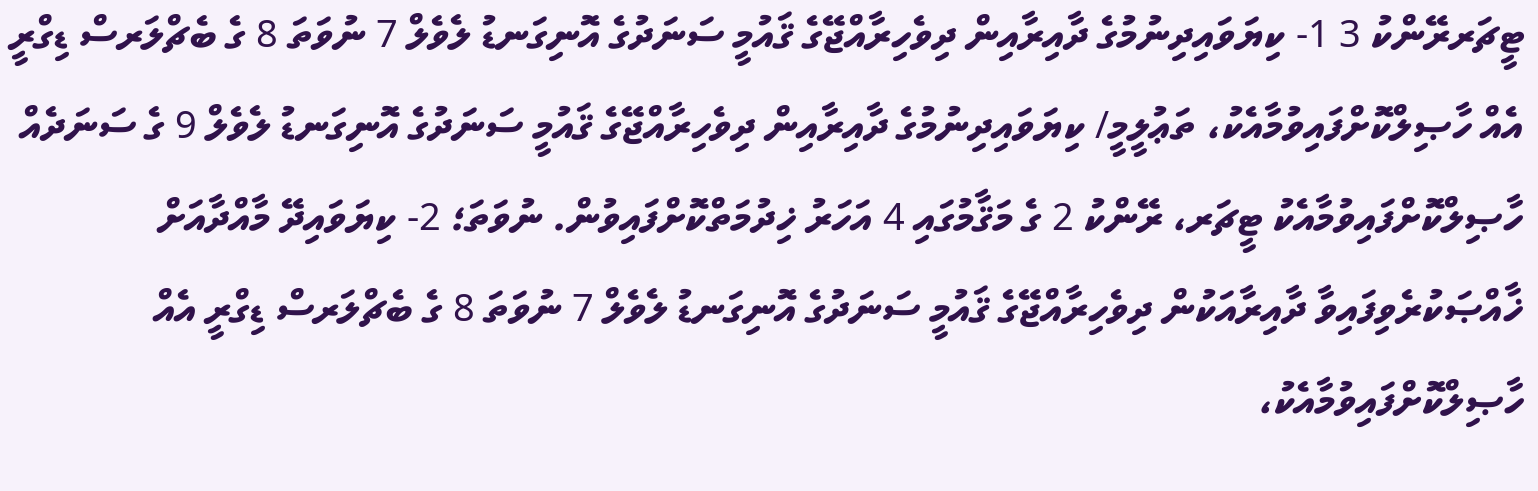ޓީޗަރރޭންކު 3 1- ކިޔަވައިދިނުމުގެ ދާއިރާއިން ދިވެހިރާއްޖޭގެ ޤައުމީ ސަނަދުގެ އޮނިގަނޑު ލެވެލް 7 ނުވަތަ 8 ގެ ބެޗްލަރސް ޑިގްރީ އެއް ހާޞިލްކޮށްފައިވުމާއެކު، ތަޢުލީމީ/ ކިޔަވައިދިނުމުގެ ދާއިރާއިން ދިވެހިރާއްޖޭގެ ޤައުމީ ސަނަދުގެ އޮނިގަނޑު ލެވެލް 9 ގެ ސަނަދެއް ހާޞިލްކޮށްފައިވުމާއެކު ޓީޗަރ، ރޭންކު 2 ގެ މަޤާމުގައި 4 އަހަރު ޚިދުމަތްކޮށްފައިވުން. ނުވަތަ؛ 2- ކިޔަވައިދޭ މާއްދާއަށް ޚާއްޞަކުރެވިފައިވާ ދާއިރާއަކުން ދިވެހިރާއްޖޭގެ ޤައުމީ ސަނަދުގެ އޮނިގަނޑު ލެވެލް 7 ނުވަތަ 8 ގެ ބެޗްލަރސް ޑިގްރީ އެއް ހާޞިލްކޮށްފައިވުމާއެކު،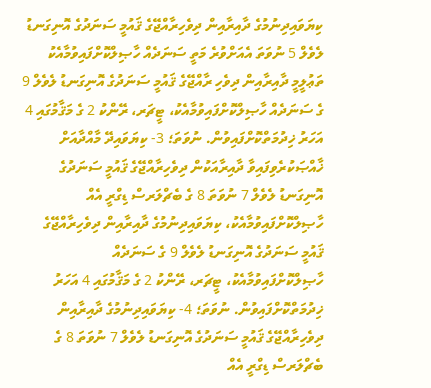ކިޔަވައިދިނުމުގެ ދާއިރާއިން ދިވެހިރާއްޖޭގެ ޤައުމީ ސަނަދުގެ އޮނިގަނޑު ލެވެލް 5 ނުވަތަ އެއަށްވުރެ މަތީ ސަނަދެއް ހާޞިލްކޮށްފައިވުމާއެކު ތަޢުލީމީ ދާއިރާއިން ދިވެހި ރާއްޖޭގެ ޤައުމީ ސަނަދުގެ އޮނިގަނޑު ލެވެލް 9 ގެ ސަނަދެއް ހާޞިލްކޮށްފައިވުމާއެކު، ޓީޗަރ، ރޭންކު 2 ގެ މަޤާމުގައި 4 އަހަރު ޚިދުމަތްކޮށްފައިވުން. ނުވަތަ؛ 3- ކިޔަވައިދޭ މާއްދާއަށް ޚާއްޞަކުރެވިފައިވާ ދާއިރާއަކުން ދިވެހިރާއްޖޭގެ ޤައުމީ ސަނަދުގެ އޮނިގަނޑު ލެވެލް 7 ނުވަތަ 8 ގެ ބެޗްލަރސް ޑިގްރީ އެއް ހާޞިލްކޮށްފައިވުމާއެކު، ކިޔަވައިދިނުމުގެ ދާއިރާއިން ދިވެހިރާއްޖޭގެ ޤައުމީ ސަނަދުގެ އޮނިގަނޑު ލެވެލް 9 ގެ ސަނަދެއް ހާޞިލްކޮށްފައިވުމާއެކު، ޓީޗަރ، ރޭންކު 2 ގެ މަޤާމުގައި 4 އަހަރު ޚިދުމަތްކޮށްފައިވުން. ނުވަތަ؛ 4- ކިޔަވައިދިނުމުގެ ދާއިރާއިން ދިވެހިރާއްޖޭގެ ޤައުމީ ސަނަދުގެ އޮނިގަނޑު ލެވެލް 7 ނުވަތަ 8 ގެ ބެޗްލަރސް ޑިގްރީ އެއް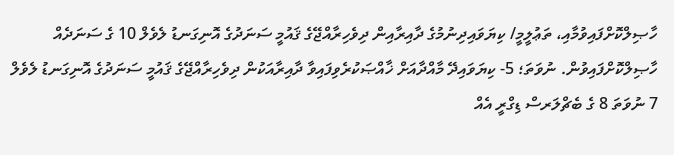ހާޞިލްކޮށްފައިވުމާއި، ތަޢުލީމީ/ ކިޔަވައިދިނުމުގެ ދާއިރާއިން ދިވެހިރާއްޖޭގެ ޤައުމީ ސަނަދުގެ އޮނިގަނޑު ލެވެލް 10 ގެ ސަނަދެއް ހާޞިލްކޮށްފައިވުން. ނުވަތަ؛ 5- ކިޔަވައިދޭ މާއްދާއަށް ޚާއްޞަކުރެވިފައިވާ ދާއިރާއަކުން ދިވެހިރާއްޖޭގެ ޤައުމީ ސަނަދުގެ އޮނިގަނޑު ލެވެލް 7 ނުވަތަ 8 ގެ ބެޗްލަރސް ޑިގްރީ އެއް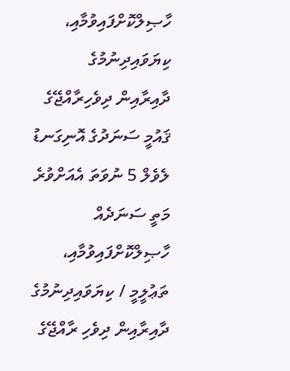ހާޞިލްކޮށްފައިވުމާއި، ކިޔަވައިދިނުމުގެ ދާއިރާއިން ދިވެހިރާއްޖޭގެ ޤައުމީ ސަނަދުގެ އޮނިގަނޑު ލެވެލް 5 ނުވަތަ އެއަށްވުރެ މަތީ ސަނަދެއް ހާޞިލްކޮށްފައިވުމާއި، ތަޢުލީމީ / ކިޔަވައިދިނުމުގެ ދާއިރާއިން ދިވެހި ރާއްޖޭގެ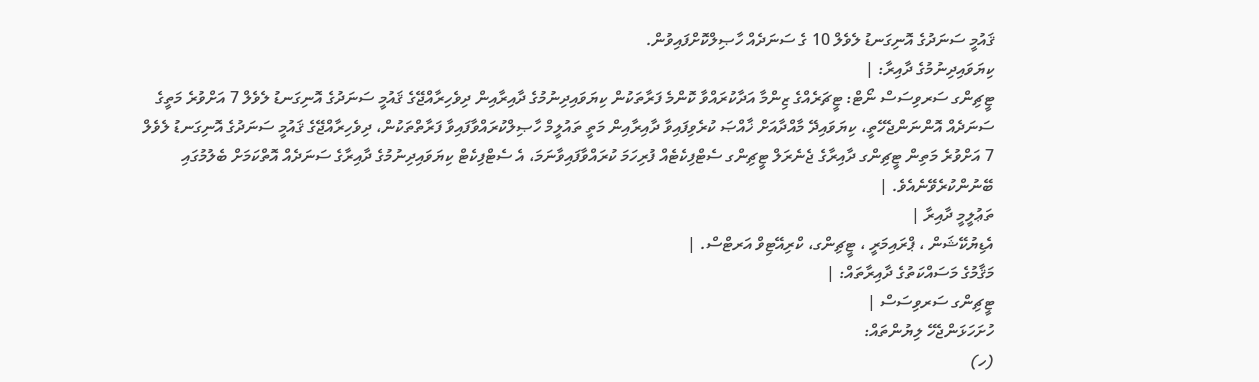ޤައުމީ ސަނަދުގެ އޮނިގަނޑު ލެވެލް 10 ގެ ސަނަދެއް ހާޞިލްކޮށްފައިވުން.
ކިޔަވައިދިނުމުގެ ދާއިރާ: |
ޓީޗިންގ ސަރވިސަސް ނޯޓް: ޓީޗަރެއްގެ ޒިންމާ އަދާކުރައްވާ ކޮންމެ ފަރާތަކުން ކިޔަވައިދިނުމުގެ ދާއިރާއިން ދިވެހިރާއްޖޭގެ ޤައުމީ ސަނަދުގެ އޮނިގަނޑު ލެވެލް 7 އަށްވުރެ މަތީގެ ސަނަދެއް އޮންނަންޖެހޭތީ، ކިޔަވައިދޭ މާއްދާއަށް ޚާއްޞަ ކުރެވިފައިވާ ދާއިރާއިން މަތީ ތައުލީމް ހާޞިލްކުރައްވާފައިވާ ފަރާތްތަކުން، ދިވެހިރާއްޖޭގެ ޤައުމީ ސަނަދުގެ އޮނިގަނޑު ލެވެލް 7 އަށްވުރެ މަތިން ޓީޗިންގ ދާއިރާގެ ޖެނެރަލް ޓީޗިންގ ސެޓްފިކެޓެއް ފުރިހަމަ ކުރައްވާފައިވާނަމަ، އެ ސެޓްފިކެޓް ކިޔަވައިދިނުމުގެ ދާއިރާގެ ސަނަދެއް އޮތްކަމަށް ބެލުމުގައި ބޭނުންކުރެވޭނެއެވެ. |
ތަޢުލީމީ ދާއިރާ |
އެޑިޔުކޭޝަން ، ޕްރައިމަރީ ، ޓީޗިންގ، ކްރިއޭޓިވް އަރޓްސް. |
މަޤާމުގެ މަސައްކަތުގެ ދާއިރާތައް: |
ޓީޗިންގ ސަރވިސަސް |
ހުށަހަޅަންޖެހޭ ލިޔުންތައް:
(ހ)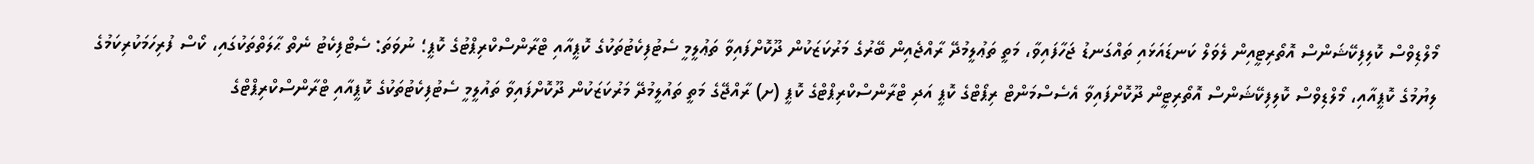މޯލްޑިވްސް ކޮލިފިކޭޝަންސް އޮތޯރިޓީއިން ލެވަލް ކަނޑައަޅައި ތައްގަނޑު ޖަހާފައިވާ، މަތީ ތަޢުލީމުދޭ ރާއްޖެއިން ބޭރުގެ މަރުކަޒަކުން ދޫކޮށްފައިވާ ތަޢުލީމީ ސެޓުފިކެޓުތަކުގެ ކޮޕީއާއި ޓްރާންސްކްރިޕްޓުގެ ކޮޕީ؛ ނުވަތަ: ސެޓްފިކެޓު ނެތް ޙާލަތްތަކުގައި، ކޯސް ފުރިހަމަކުރިކަމުގެ ލިޔުމުގެ ކޮޕީއާއި، މޯލްޑިވްސް ކޮލިފިކޭޝަންސް އޮތޯރިޓީން ދޫކޮށްފައިވާ އެސެސްމަންޓް ރިޕޯޓްގެ ކޮޕީ އަދި ޓްރާންސްކްރިޕްޓްގެ ކޮޕީ (ށ) ރާއްޖޭގެ މަތީ ތައުލީމުދޭ މަރުކަޒަކުން ދޫކޮށްފައިވާ ތައުލީމީ ސެޓުފިކެޓުތަކުގެ ކޮޕީއާއި ޓްރާންސްކްރިޕްޓްގެ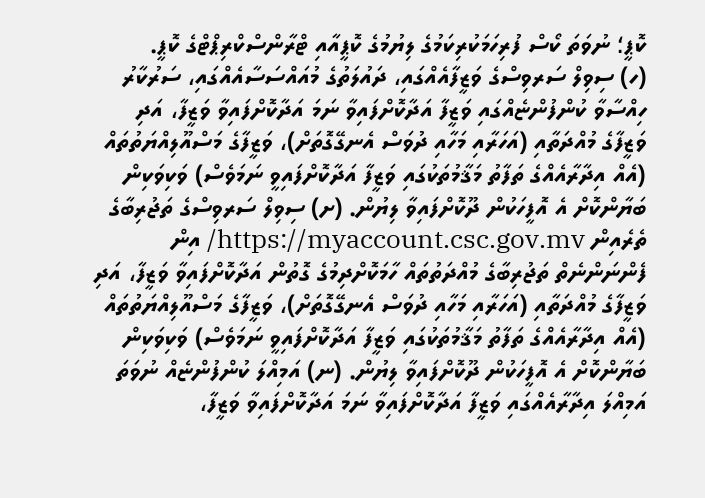ކޮޕީ؛ ނުވަތަ ކޯސް ފުރިހަމަކުރިކަމުގެ ލިޔުމުގެ ކޮޕީއާއި ޓްރާންސްކްރިޕްޓްގެ ކޮޕީ.
(ހ) ސިވިލް ސަރވިސްގެ ވަޒީފާއެއްގައި، ދައުލަތުގެ މުއައްސަސާއެއްގައި، ސަރުކާރު ހިއްސާވާ ކުންފުންޏެއްގައި ވަޒީފާ އަދާކޮށްފައިވާ ނަމަ އަދާކޮށްފައިވާ ވަޒީފާ، އަދި ވަޒީފާގެ މުއްދަތާއި (އަހަރާއި މަހާއި ދުވަސް އެނގޭގޮތަށް)، ވަޒީފާގެ މަސްއޫލިއްޔަތުތައް (އެއް އިދާރާއެއްގެ ތަފާތު މަޤާމުތަކުގައި ވަޒީފާ އަދާކޮށްފައިވީ ނަމަވެސް) ވަކިވަކިން ބަޔާންކޮށް އެ އޮފީހަކުން ދޫކޮށްފައިވާ ލިޔުން. (ށ) ސިވިލް ސަރވިސްގެ ތަޖުރިބާގެ ތެރެއިން https://myaccount.csc.gov.mv/ އިން ފެންނަންނެތް ތަޖުރިބާގެ މުއްދަތުތައް ހާމަކޮށްދިމުގެ ގޮތުން އަދާކޮށްފައިވާ ވަޒީފާ، އަދި ވަޒީފާގެ މުއްދަތާއި (އަހަރާއި މަހާއި ދުވަސް އެނގޭގޮތަށް)، ވަޒީފާގެ މަސްއޫލިއްޔަތުތައް (އެއް އިދާރާއެއްގެ ތަފާތު މަޤާމުތަކުގައި ވަޒީފާ އަދާކޮށްފައިވީ ނަމަވެސް) ވަކިވަކިން ބަޔާންކޮށް އެ އޮފީހަކުން ދޫކޮށްފައިވާ ލިޔުން. (ނ) އަމިއްލަ ކުންފުންޏެއް ނުވަތަ އަމިއްލަ އިދާރާއެއްގައި ވަޒީފާ އަދާކޮށްފައިވާ ނަމަ އަދާކޮށްފައިވާ ވަޒީފާ،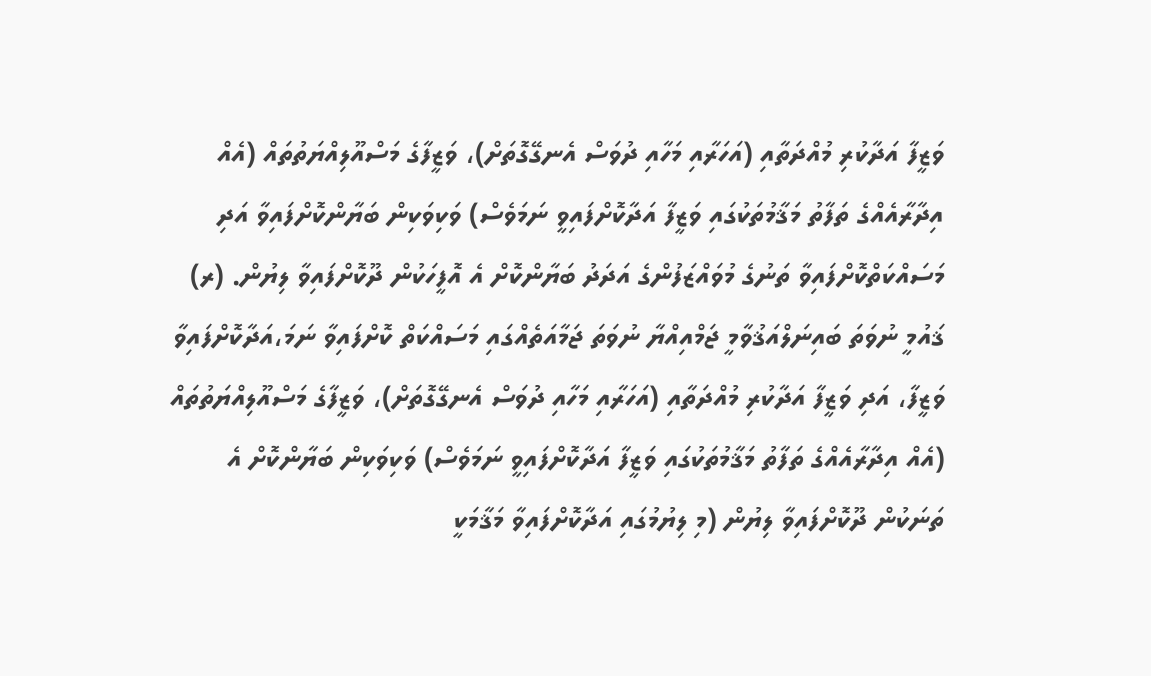ވަޒީފާ އަދާކުރި މުއްދަތާއި (އަހަރާއި މަހާއި ދުވަސް އެނގޭގޮތަށް)، ވަޒީފާގެ މަސްއޫލިއްޔަތުތައް (އެއް އިދާރާއެއްގެ ތަފާތު މަޤާމުތަކުގައި ވަޒީފާ އަދާކޮށްފައިވީ ނަމަވެސް) ވަކިވަކިން ބަޔާންކޮށްފައިވާ އަދި މަސައްކަތްކޮށްފައިވާ ތަނުގެ މުވައްޒަފުންގެ އަދަދު ބަޔާންކޮށް އެ އޮފީހަކުން ދޫކޮށްފައިވާ ލިޔުން. (ރ) ޤައުމީ ނުވަތަ ބައިނަލްއަޤުވާމީ ޖަމްއިއްޔާ ނުވަތަ ޖަމާއަތެއްގައި މަސައްކަތް ކޮށްފައިވާ ނަމަ،އަދާކޮށްފައިވާ ވަޒީފާ، އަދި ވަޒީފާ އަދާކުރި މުއްދަތާއި (އަހަރާއި މަހާއި ދުވަސް އެނގޭގޮތަށް)، ވަޒީފާގެ މަސްއޫލިއްޔަތުތައް (އެއް އިދާރާއެއްގެ ތަފާތު މަޤާމުތަކުގައި ވަޒީފާ އަދާކޮށްފައިވީ ނަމަވެސް) ވަކިވަކިން ބަޔާންކޮށް އެ ތަނަކުން ދޫކޮށްފައިވާ ލިޔުން (މި ލިޔުމުގައި އަދާކޮށްފައިވާ މަޤާމަކީ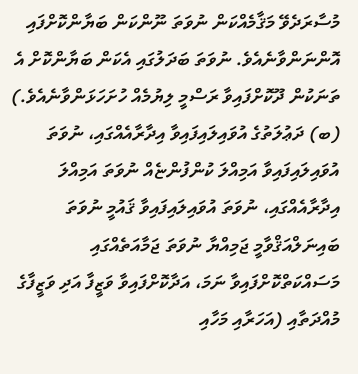މުސާރަދެވޭ މަޤާމެއްކަން ނުވަތަ ނޫންކަން ބަޔާންކޮށްފައި އޮންނަންވާނެއެވެ. ނުވަތަ ބަދަލުގައި އެކަން ބަޔާންކޮށް އެ ތަނަކުން ދޫކޮށްފައިވާ ރަސްމީ ލިޔުމެއް ހުށަހަޅަންވާނެއެވެ.) (ބ) ދަޢުލަތުގެ އުވައިލައިފައިވާ އިދާރާއެއްގައި، ނުވަތަ އުވައިލައިފައިވާ އަމިއްލަ ކުންފުންޏެއް ނުވަތަ އަމިއްލަ އިދާރާއެއްގައި، ނުވަތަ އުވައިލައިފައިވާ ޤައުމީ ނުވަތަ ބައިނަލްއަޤްވާމީ ޖަމިއްޔާ ނުވަތަ ޖަމާއަތެއްގައި މަސައްކަތްކޮށްފައިވާ ނަމަ، އަދާކޮށްފައިވާ ވަޒީފާ އަދި ވަޒީފާގެ މުއްދަތާއި (އަހަރާއި މަހާއި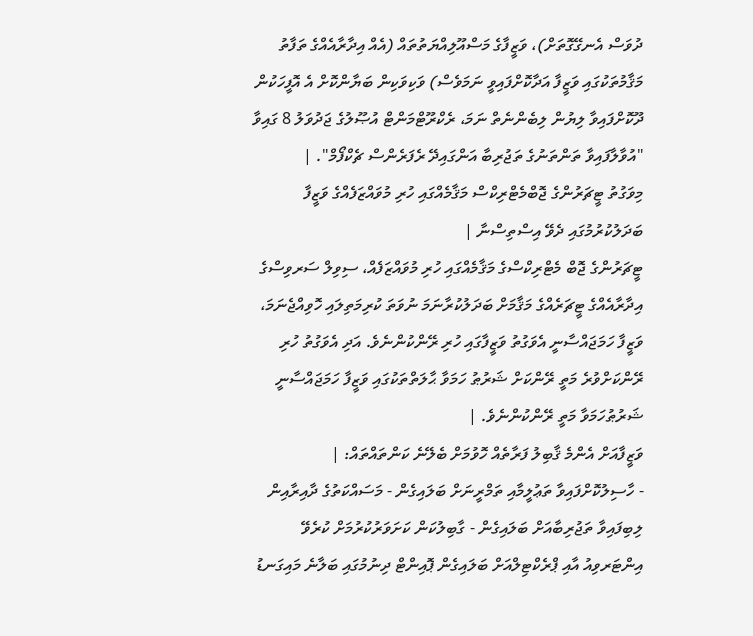ދުވަސް އެނގޭގޮތަށް)، ވަޒީފާގެ މަސްއޫލިއްޔަތުތައް (އެއް އިދާރާއެއްގެ ތަފާތު މަޤާމުތަކުގައި ވަޒީފާ އަދާކޮށްފައިވީ ނަމަވެސް) ވަކިވަކިން ބަޔާންކޮށް އެ އޮފީހަކުން ދޫކޮށްފައިވާ ލިޔުން ލިބެންނެތް ނަމަ، ރެކްރޫޓްމަންޓް އުޞޫލުގެ ޖަދުވަލު 8 ގައިވާ "އުވާލާފައިވާ ތަންތަނުގެ ތަޖުރިބާ އަންގައިދޭ ރެފަރެންސް ޗެކްފޯމް". |
މިވަގުތު ޓީޗަރުންގެ ޖޮބްމެޓްރިކްސް މަޤާމެއްގައި ހުރި މުވައްޒަފެއްގެ ވަޒީފާ ބަދަލުކުރުމުގައި ދެވޭ އިސްތިސްނާ |
ޓީޗަރުންގެ ޖޮބް މެޓްރިކްސްގެ މަޤާމެއްގައި ހުރި މުވައްޒަފެއް، ސިވިލް ސަރވިސްގެ އިދާރާއެއްގެ ޓީޗަރެއްގެ މަޤާމަށް ބަދަލުކުރާނަމަ ނުވަތަ ކުރިމަތިލައި ހޮވިއްޖެނަމަ، ވަޒީފާ ހަމަޖައްސާނީ އެވަގުތު ވަޒީފާގައި ހުރި ރޭންކުންނެވެ. އަދި އެވަގުތު ހުރި ރޭންކަށްވުރެ މަތީ ރޭންކަށް ޝަރުޠު ހަމަވާ ޙާލަތްތަކުގައި ވަޒީފާ ހަމަޖައްސާނީ ޝަރުޠުހަމަވާ މަތީ ރޭންކުންނެވެ. |
ވަޒީފާއަށް އެންމެ ޤާބިލު ފަރާތެއް ހޮވުމަށް ބެލޭނެ ކަންތައްތައް: |
- ހާސިލުކޮށްފައިވާ ތަޢުލީމާއި ތަމްރީނަށް ބަލައިގެން - މަސައްކަތުގެ ދާއިރާއިން ލިބިފައިވާ ތަޖުރިބާއަށް ބަލައިގެން - ގާބިލުކަން ކަށަވަރުކުރުމަށް ކުރެވޭ އިންޓަރވިއު އާއި ޕްރެކްޓިލްއަށް ބަލައިގެން ޕޮއިންޓް ދިނުމުގައި ބަލާނެ މައިގަނޑު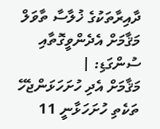ދާއިރާތަކުގެ ޚުލާސާ ތާވަލް
މަޤާމަށް އެދެންވީގޮތާއި ސުންގަޑި: |
މަޤާމަށް އެދި ހުށަހަޅަންޖެހޭ ތަކެތި ހުށަހަޅާނީ 11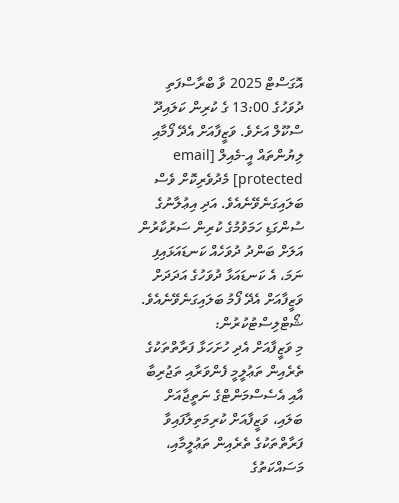އޮގަސްޓް 2025 ވާ ބްރާސްފަތި ދުވަހުގެ 13:00 ގެ ކުރިން ކަލައިދޫ ސްކޫލް އަށެވެ. ވަޒީފާއަށް އެދޭ ފޯމާއި ލިޔުންތައް އީ-މެއިލް [email protected] މެދުވެރިކޮށް ވެސް ބަލައިގަނެވޭނެއެވެ. އަދި އިޢުލާނުގެ ސުންގަޑި ހަމަވުމުގެ ކުރިން ސަރުކާރުން އަލަށް ބަންދު ދުވަހެއް ކަނޑައަޅައިފި ނަމަ، އެ ކަނޑައަޅާ ދުވަހުގެ އަދަދަށް ވަޒީފާއަށް އެދޭ ފޯމު ބަލައިގަނެވޭނެއެވެ.
ޝޯޓްލިސްޓުކުރުން:
މި ވަޒީފާއަށް އެދި ހުށަހަޅާ ފަރާތްތަކުގެ ތެރެއިން ތަޢުލީމީ ފެންވަރާއި ތަޖުރިބާ އާއި އެސެސްމަންޓްގެ ނަތީޖާއަށް ބަލައި، ވަޒީފާއަށް ކުރިމަތިލާފައިވާ ފަރާތްތަކުގެ ތެރެއިން ތަޢުލީމާއި، މަސައްކަތުގެ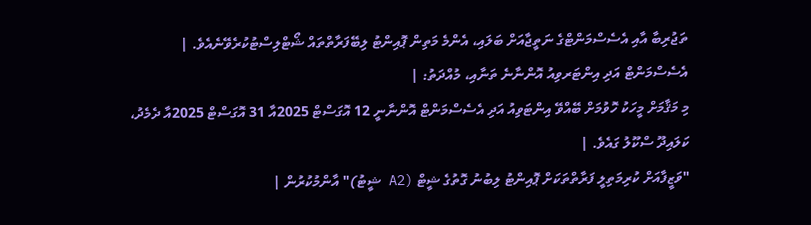ތަޖުރިބާ އާއި އެސެސްމަންޓްގެ ނަތީޖާއަށް ބަލައި، އެންމެ މަތިން ޕޮއިންޓު ލިބޭފަރާތްތައް ޝޯޓްލިސްޓުކުރެވޭނެއެވެ. |
އެސެސްމަންޓް އަދި އިންޓަރވިއު އޮންނާނެ ތަނާއި، މުއްދަތު: |
މި މަޤާމަށް މީހަކު ހޮވުމަށް ބޭއްވޭ އިންޓަވިއު އަދި އެސެސްމަންޓް އޮންނާނީ 12 އޮގަސްޓް 2025އާ 31 އޮގަސްޓް 2025އާ ދެމެދު، ކަލައިދޫ ސްކޫލު ގައެވެ. |
"ވަޒީފާއަށް ކުރިމަތިލީ ފަރާތްތަކަށް ޕޮއިންޓު ލިބުނު ގޮތުގެ ޝީޓް (A2 ޝީޓު)" އާންމުކުރުން |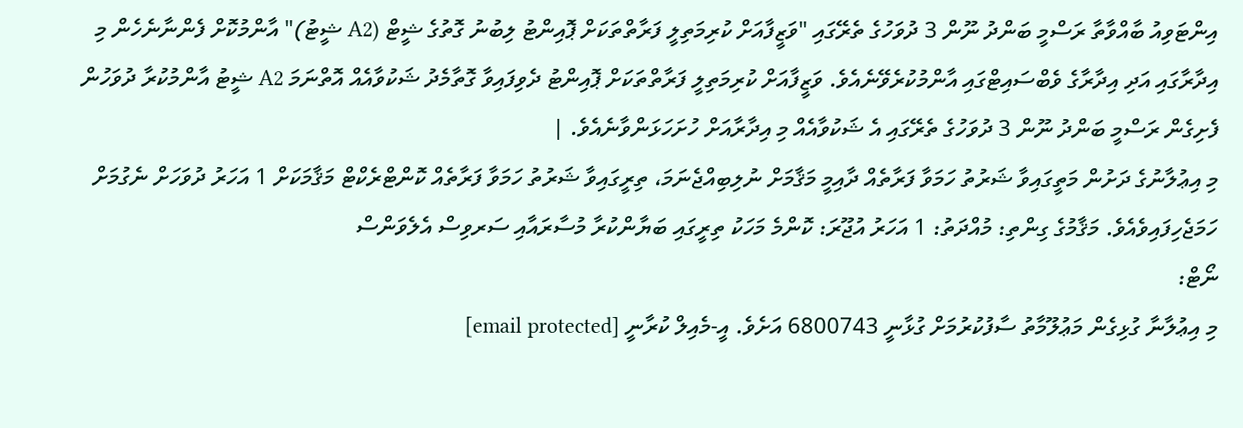އިންޓަވިއު ބާއްވާތާ ރަސްމީ ބަންދު ނޫން 3 ދުވަހުގެ ތެރޭގައި "ވަޒީފާއަށް ކުރިމަތިލީ ފަރާތްތަކަށް ޕޮއިންޓު ލިބުނު ގޮތުގެ ޝީޓް (A2 ޝީޓު)" އާންމުކޮށް ފެންނާނެހެން މި އިދާރާގައި އަދި އިދާރާގެ ވެބްސައިޓްގައި އާންމުކުރެވޭނެއެވެ. ވަޒީފާއަށް ކުރިމަތިލީ ފަރާތްތަކަށް ޕޮއިންޓު ދެވިފައިވާ ގޮތާމެދު ޝަކުވާއެއް އޮތްނަމަ A2 ޝީޓު އާންމުކުރާ ދުވަހުން ފެށިގެން ރަސްމީ ބަންދު ނޫން 3 ދުވަހުގެ ތެރޭގައި އެ ޝަކުވާއެއް މި އިދާރާއަށް ހުށަހަޅަންވާނެއެވެ. |
މި އިޢުލާނުގެ ދަށުން މަތީގައިވާ ޝަރުތު ހަމަވާ ފަރާތެއް ދާއިމީ މަޤާމަށް ނުލިބިއްޖެނަމަ، ތިރީގައިވާ ޝަރުތު ހަމަވާ ފަރާތެއް ކޮންޓްރެކްޓް މަޤާމަކަށް 1 އަހަރު ދުވަހަށް ނެގުމަށް ހަމަޖެހިފައިވެއެވެ. މަޤާމުގެ ގިންތި: މުއްދަތު: 1 އަހަރު އުޖޫރަ: ކޮންމެ މަހަކު ތިރީގައި ބަޔާންކުރާ މުސާރައާއި ސަރވިސް އެލެވަންސް
ނޯޓް:
މި އިޢުލާނާ ގުޅިގެން މަޢުލޫމާތު ސާފުކުރުމަށް ގުޅާނީ 6800743 އަށެވެ. އީ-މެއިލް ކުރާނީ [email protected]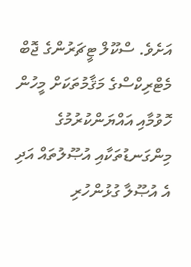އަށެވެ. ސްކޫލް ޓީޗަރުންގެ ޖޮބް މެޓްރިކްސްގެ މަޤާމުތަކަށް މީހުން ހޮވުމާއި އައްޔަންކުރުމުގެ މިންގަނޑުތަކާއި އުޞޫލުތައް އަދި އެ އުޞޫލާ ގުޅުންހުރި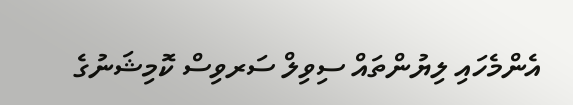އެންމެހައި ލިޔުންތައް ސިވިލް ސަރވިސް ކޮމިޝަނުގެ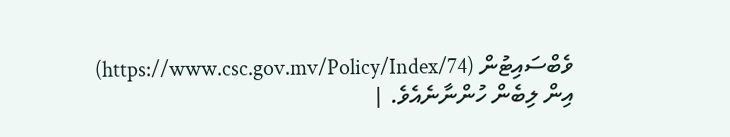ވެބްސައިޓުން (https://www.csc.gov.mv/Policy/Index/74) އިން ލިބެން ހުންނާނެއެވެ. |